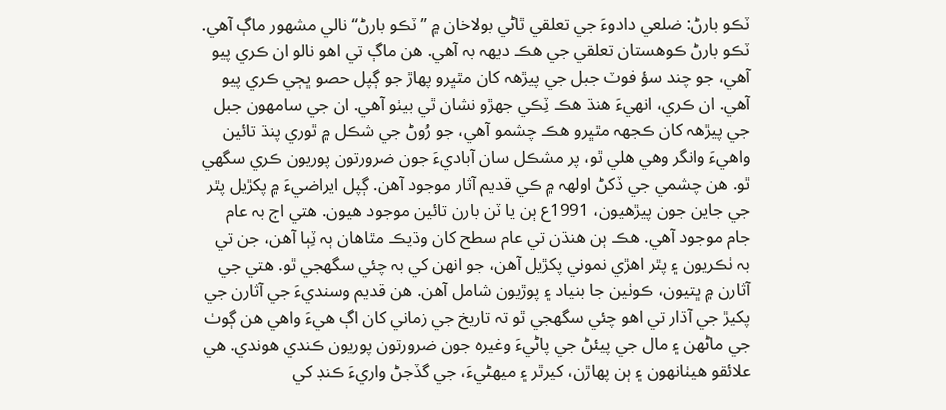ٽڪو بارڻ: ضلعي دادوءَ جي تعلقي ٿاڻي بولاخان ۾ ”ٽڪو بارڻ“ نالي مشھور ماڳ آهي. ٽڪو بارڻ ڪوهستان تعلقي جي هڪ ديھہ بہ آهي. هن ماڳ تي اهو نالو ان ڪري پيو آهي، جو چند سؤ فوٽ جبل جي پيڙھہ کان مٿڀرو پهاڙ جو ڳپل حصو ڀڄي ڪري پيو آهي. ان ڪري، انهيءَ هنڌ هڪ ٽِڪي جهڙو نشان ٿي بيٺو آهي. ان جي سامهون جبل جي پيڙھہ کان ڪجهہ مٿڀرو هڪ چشمو آهي، جو رُوڻ جي شڪل ۾ ٿوري پنڌ تائين واهيءَ وانگر وهي هلي ٿو، پر مشڪل سان آباديءَ جون ضرورتون پوريون ڪري سگهي ٿو. هن چشمي جي ڏکڻ اولھہ ۾ ڪي قديم آثار موجود آهن. ڳپل ايراضيءَ ۾ پکڙيل پٿر جي جاين جون پيڙهيون، 1991ع ٻن يا ٽن بارن تائين موجود هيون. هتي اڄ بہ عام جام موجود آهي. هڪ ٻن هنڌن تي عام سطح کان وڌيڪ مٿاهان ٻہ ٽِٻا آهن، جن تي بہ ٺڪريون ۽ پٿر اهڙي نموني پکڙيل آهن، جو انهن کي بہ چئي سگهجي ٿو. هتي جي آثارن ۾ ڀتيون، ڪوٺين جا بنياد ۽ پوڙيون شامل آهن. هن قديم وسنديءَ جي آثارن جي پکيڙ جي آڌار تي اهو چئي سگهجي ٿو تہ تاريخ جي زماني کان اڳ هيءَ واهي هن ڳوٺ جي ماڻهن ۽ مال جي پيئڻ جي پاڻيءَ وغيرہ جون ضرورتون پوريون ڪندي هوندي. هي علائقو هيٺانهون ۽ ٻن پهاڙن، کيرٿر ۽ ميهڻيءَ، جي گڏجڻ واريءَ ڪنڊ کي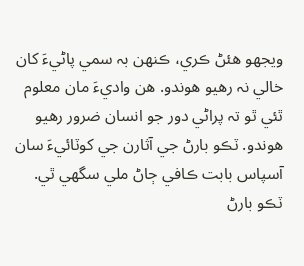ويجهو هئڻ ڪري، ڪنهن بہ سمي پاڻيءَ کان خالي نہ رهيو هوندو. هن واديءَ مان معلوم ٿئي ٿو تہ پراڻي دور جو انسان ضرور رهيو هوندو. ٽڪو بارڻ جي آثارن جي کوٽائيءَ سان آسپاس بابت ڪافي ڄاڻ ملي سگهي ٿي.
ٽڪو بارڻ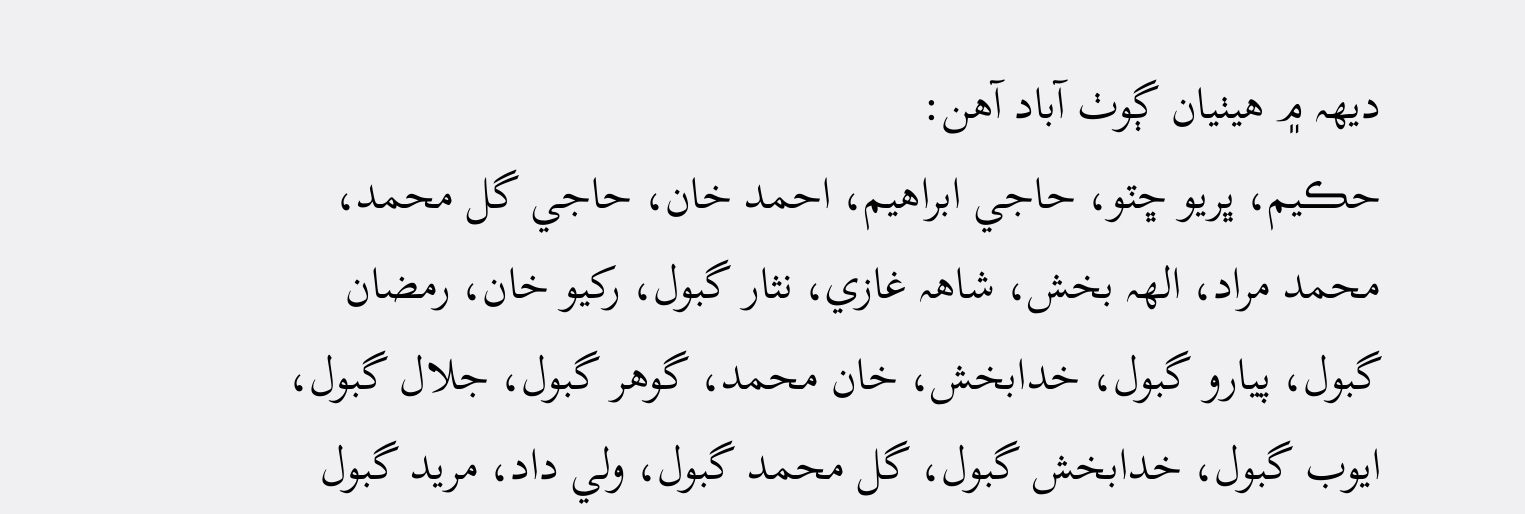ديھہ ۾ هيٺيان ڳوٺ آباد آهن:
حڪيم، ڀريو ڇٽو، حاجي ابراهيم، احمد خان، حاجي گل محمد، محمد مراد، الھہ بخش، شاھہ غازي، نثار گبول، رکيو خان، رمضان گبول، پيارو گبول، خدابخش، خان محمد، گوهر گبول، جلال گبول، ايوب گبول، خدابخش گبول، گل محمد گبول، ولي داد، مريد گبول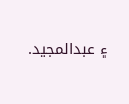۽ عبدالمجيد.